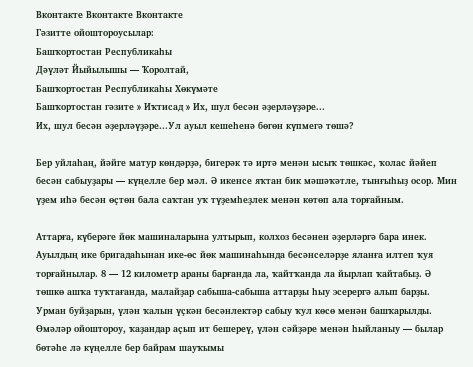Вконтакте Вконтакте Вконтакте
Гәзитте ойоштороусылар:
Башҡортостан Республикаһы
Дәүләт Йыйылышы — Ҡоролтай,
Башҡортостан Республикаһы Хөкүмәте
Башҡортостан гәзите » Иҡтисад » Их, шул бесән әҙерләүҙәре...
Их, шул бесән әҙерләүҙәре...Ул ауыл кешеһенә бөгөн күпмегә төшә?

Бер уйлаһаң, йәйге матур көндәрҙә, бигерәк тә иртә менән ысыҡ төшкәс, ҡолас йәйеп бесән сабыуҙары — күңелле бер мәл. Ә икенсе яҡтан бик мәшәҡәтле, тынғыһыҙ осор. Мин үҙем иһә бесән өҫтөн бала саҡтан уҡ түҙемһеҙлек менән көтөп ала торғайным.

Аттарға, күберәге йөк машиналарына ултырып, колхоз бесәнен әҙерләргә бара инек. Ауылдың ике бригадаһынан ике-өс йөк машинаһында бесәнселәрҙе яланға илтеп ҡуя торғайнылар. 8 — 12 километр араны барғанда ла, ҡайтҡанда ла йырлап ҡайтабыҙ. Ә төшкө ашҡа туҡтағанда, малайҙар сабыша-сабыша аттарҙы һыу эсерергә алып барҙы. Урман буйҙарын, үлән ҡалын үҫкән бесәнлектәр сабыу ҡул көсө менән башҡарылды. Өмәләр ойоштороу, ҡаҙандар аҫып ит бешереү, үлән сәйҙәре менән һыйланыу — былар бөтәһе лә күңелле бер байрам шауҡымы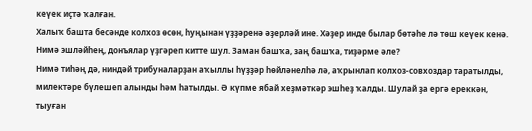кеүек иҫтә ҡалған.
Халыҡ башта бесәнде колхоз өсөн, һуңынан үҙҙәренә әҙерләй ине. Хәҙер инде былар бөтәһе лә төш кеүек кенә. Нимә эшләйһең, донъялар үҙгәреп китте шул. Заман башҡа, заң башҡа, тиҙәрме әле?
Нимә тиһәң дә, ниндәй трибуналарҙан аҡыллы һүҙҙәр һөйләнелһә лә, аҡрынлап колхоз-совхоздар таратылды, милектәре бүлешеп алынды һәм һатылды. Ә күпме ябай хеҙмәткәр эшһеҙ ҡалды. Шулай ҙа ергә ереккән, тыуған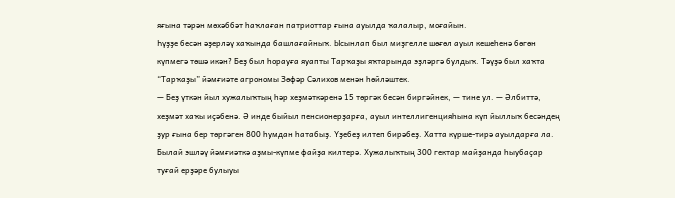яғына тәрән мөхәббәт һаҡлаған патриоттар ғына ауылда ҡалалыр, моғайын.
Һүҙҙе бесән әҙерләү хаҡында башлағайныҡ. Ысынлап был миҙгелле шөғөл ауыл кешеһенә бөгөн күпмегә төшә икән? Беҙ был һорауға яуапты Тарҡаҙы яҡтарында эҙләргә булдыҡ. Тәүҙә был хаҡта “Тарҡаҙы” йәмғиәте агрономы Зөфәр Сәлихов менән һөйләштек.
— Беҙ үткән йыл хужалыҡтың һәр хеҙмәткәренә 15 төргәк бесән биргәйнек, — тине ул. — Әлбиттә, хеҙмәт хаҡы иҫәбенә. Ә инде быйыл пенсионерҙарға, ауыл интеллигенцияһына күп йыллыҡ бесәндең ҙур ғына бер төргәген 800 һумдан һатабыҙ. Үҙебеҙ илтеп бирәбеҙ. Хатта күрше-тирә ауылдарға ла. Былай эшләү йәмғиәткә аҙмы-күпме файҙа килтерә. Хужалыҡтың 300 гектар майҙанда һыубаҫар туғай ерҙәре булыуы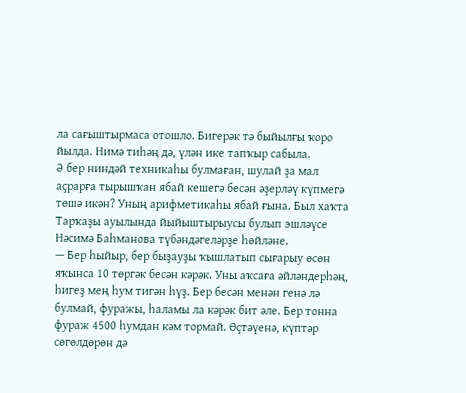ла сағыштырмаса отошло. Бигерәк тә быйылғы ҡоро йылда. Нимә тиһәң дә, үлән ике тапҡыр сабыла.
Ә бер ниндәй техникаһы булмаған, шулай ҙа мал аҫрарға тырышҡан ябай кешегә бесән әҙерләү күпмегә төшә икән? Уның арифметикаһы ябай ғына. Был хаҡта Тарҡаҙы ауылында йыйыштырыусы булып эшләүсе Нәсимә Баһманова түбәндәгеләрҙе һөйләне.
— Бер һыйыр, бер быҙауҙы ҡышлатып сығарыу өсөн яҡынса 10 төргәк бесән кәрәк. Уны аҡсаға әйләндерһәң, һигеҙ мең һум тигән һүҙ. Бер бесән менән генә лә булмай, фуражы, һаламы ла кәрәк бит әле. Бер тонна фураж 4500 һумдан кәм тормай. Өҫтәүенә, күптәр сөгөлдөрөн дә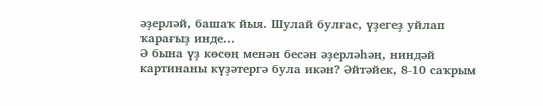әҙерләй, башаҡ йыя. Шулай булғас, үҙегеҙ уйлап ҡарағыҙ инде...
Ә бына үҙ көсөң менән бесән әҙерләһәң, ниндәй картинаны күҙәтергә була икән? Әйтәйек, 8-10 саҡрым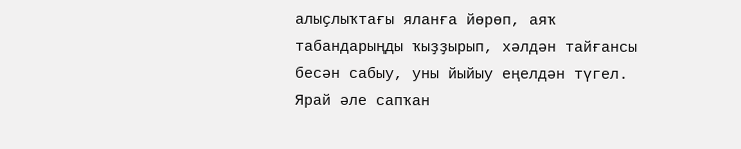алыҫлыҡтағы яланға йөрөп, аяҡ табандарыңды ҡыҙҙырып, хәлдән тайғансы бесән сабыу, уны йыйыу еңелдән түгел. Ярай әле сапҡан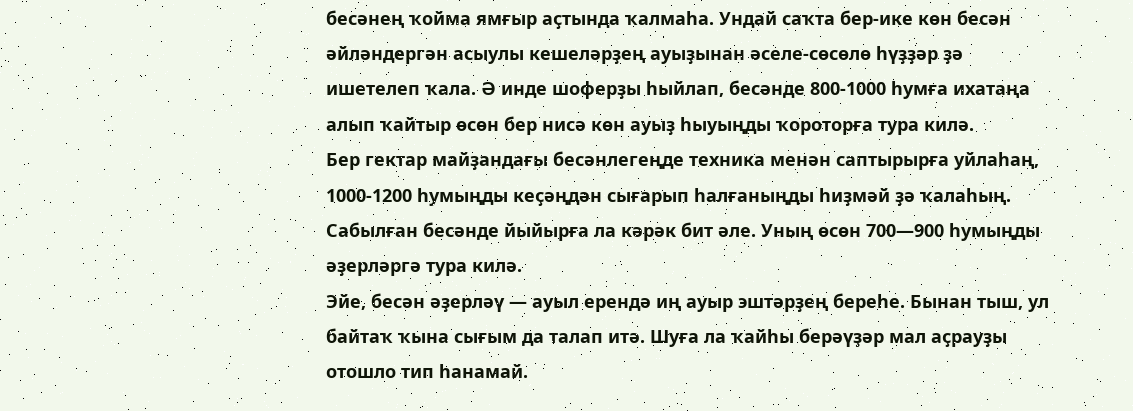бесәнең ҡойма ямғыр аҫтында ҡалмаһа. Ундай саҡта бер-ике көн бесән әйләндергән асыулы кешеләрҙең ауыҙынан әселе-сөсөлө һүҙҙәр ҙә ишетелеп ҡала. Ә инде шоферҙы һыйлап, бесәнде 800-1000 һумға ихатаңа алып ҡайтыр өсөн бер нисә көн ауыҙ һыуыңды ҡороторға тура килә.
Бер гектар майҙандағы бесәнлегеңде техника менән саптырырға уйлаһаң, 1000-1200 һумыңды кеҫәңдән сығарып һалғаныңды һиҙмәй ҙә ҡалаһың. Сабылған бесәнде йыйырға ла кәрәк бит әле. Уның өсөн 700—900 һумыңды әҙерләргә тура килә.
Эйе, бесән әҙерләү — ауыл ерендә иң ауыр эштәрҙең береһе. Бынан тыш, ул байтаҡ ҡына сығым да талап итә. Шуға ла ҡайһы берәүҙәр мал аҫрауҙы отошло тип һанамай.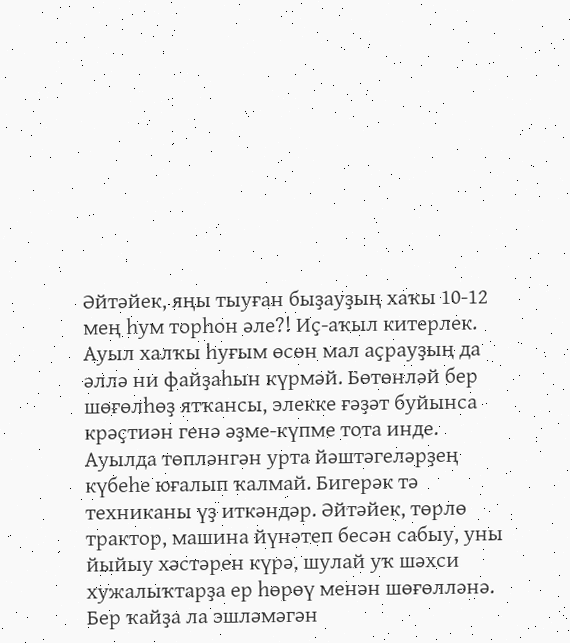Әйтәйек, яңы тыуған быҙауҙың хаҡы 10-12 мең һум торһон әле?! Иҫ-аҡыл китерлек. Ауыл халҡы һуғым өсөн мал аҫрауҙың да әллә ни файҙаһын күрмәй. Бөтөнләй бер шөғөлһөҙ ятҡансы, элекке ғәҙәт буйынса крәҫтиән генә әҙме-күпме тота инде.
Ауылда төпләнгән урта йәштәгеләрҙең күбеһе юғалып ҡалмай. Бигерәк тә техниканы үҙ иткәндәр. Әйтәйек, төрлө трактор, машина йүнәтеп бесән сабыу, уны йыйыу хәстәрен күрә, шулай уҡ шәхси хужалыҡтарҙа ер һөрөү менән шөғөлләнә. Бер ҡайҙа ла эшләмәгән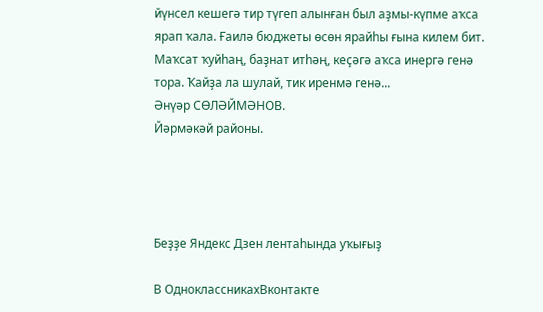йүнсел кешегә тир түгеп алынған был аҙмы-күпме аҡса ярап ҡала. Ғаилә бюджеты өсөн ярайһы ғына килем бит. Маҡсат ҡуйһаң, баҙнат итһәң, кеҫәгә аҡса инергә генә тора. Ҡайҙа ла шулай, тик иренмә генә...
Әнүәр СӨЛӘЙМӘНОВ.
Йәрмәкәй районы.




Беҙҙе Яндекс Дзен лентаһында уҡығыҙ

В ОдноклассникахВконтакте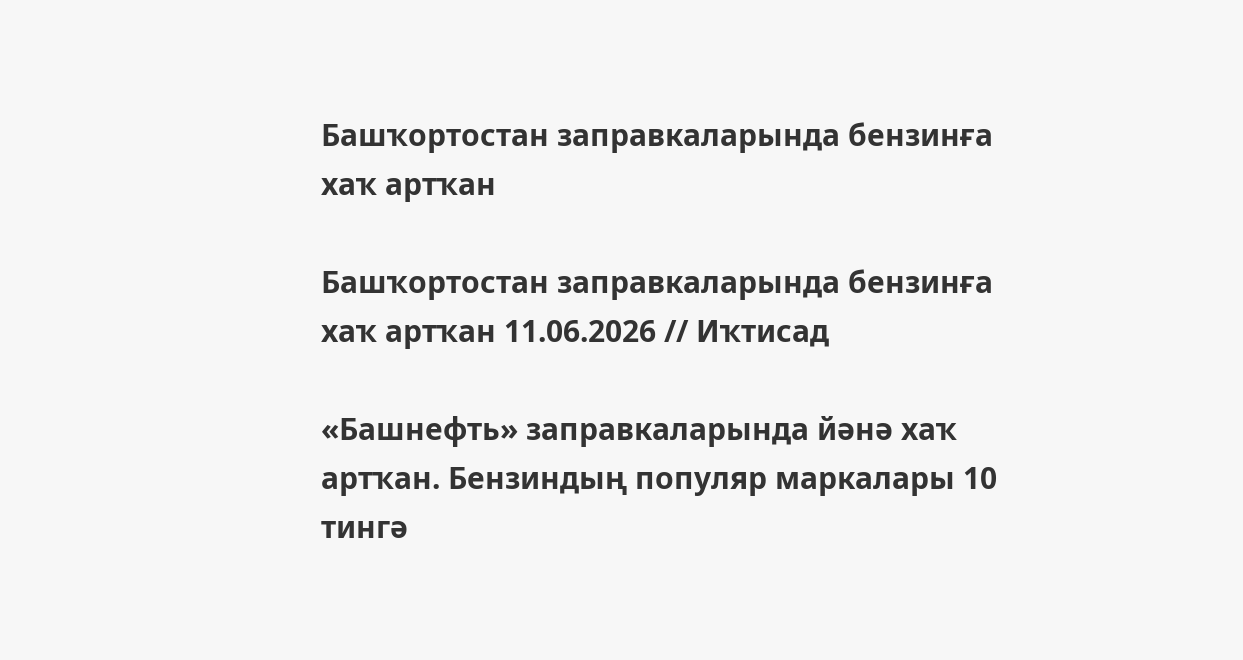Башҡортостан заправкаларында бензинға хаҡ артҡан

Башҡортостан заправкаларында бензинға хаҡ артҡан 11.06.2026 // Иҡтисад

«Башнефть» заправкаларында йәнә хаҡ артҡан. Бензиндың популяр маркалары 10 тингә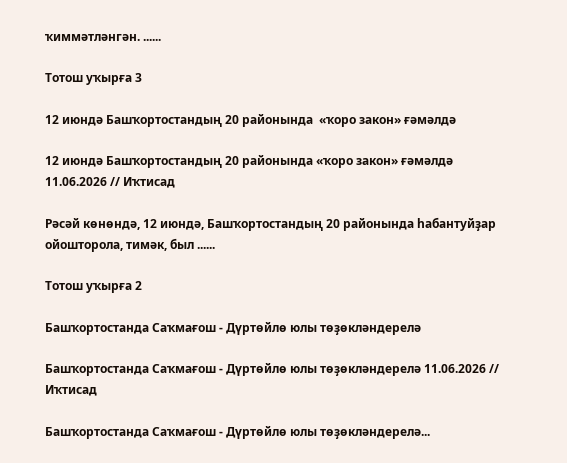ҡиммәтләнгән. ......

Тотош уҡырға 3

12 июндә Башҡортостандың 20 районында  «ҡоро закон» ғәмәлдә

12 июндә Башҡортостандың 20 районында «ҡоро закон» ғәмәлдә 11.06.2026 // Иҡтисад

Рәсәй көнөндә, 12 июндә, Башҡортостандың 20 районында һабантуйҙар ойошторола, тимәк, был ......

Тотош уҡырға 2

Башҡортостанда Саҡмағош - Дүртөйлө юлы төҙөкләндерелә

Башҡортостанда Саҡмағош - Дүртөйлө юлы төҙөкләндерелә 11.06.2026 // Иҡтисад

Башҡортостанда Саҡмағош - Дүртөйлө юлы төҙөкләндерелә...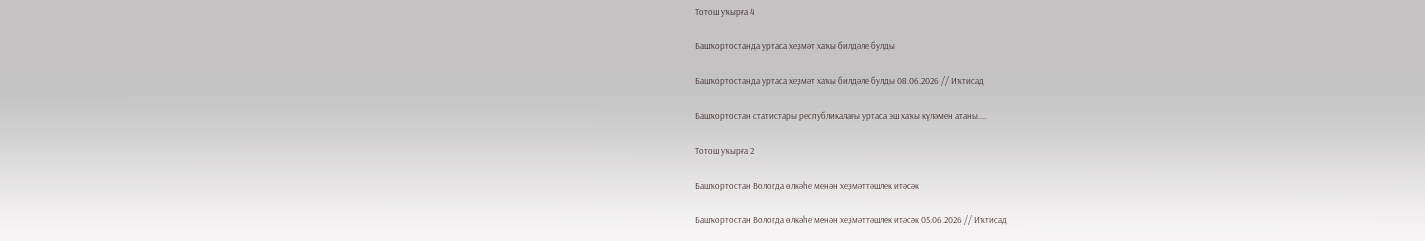Тотош уҡырға 4

Башҡортостанда уртаса хеҙмәт хаҡы билдәле булды

Башҡортостанда уртаса хеҙмәт хаҡы билдәле булды 08.06.2026 // Иҡтисад

Башҡортостан статистары республикалағы уртаса эш хаҡы күләмен атаны....

Тотош уҡырға 2

Башҡортостан Вологда өлкәһе менән хеҙмәттәшлек итәсәк

Башҡортостан Вологда өлкәһе менән хеҙмәттәшлек итәсәк 05.06.2026 // Иҡтисад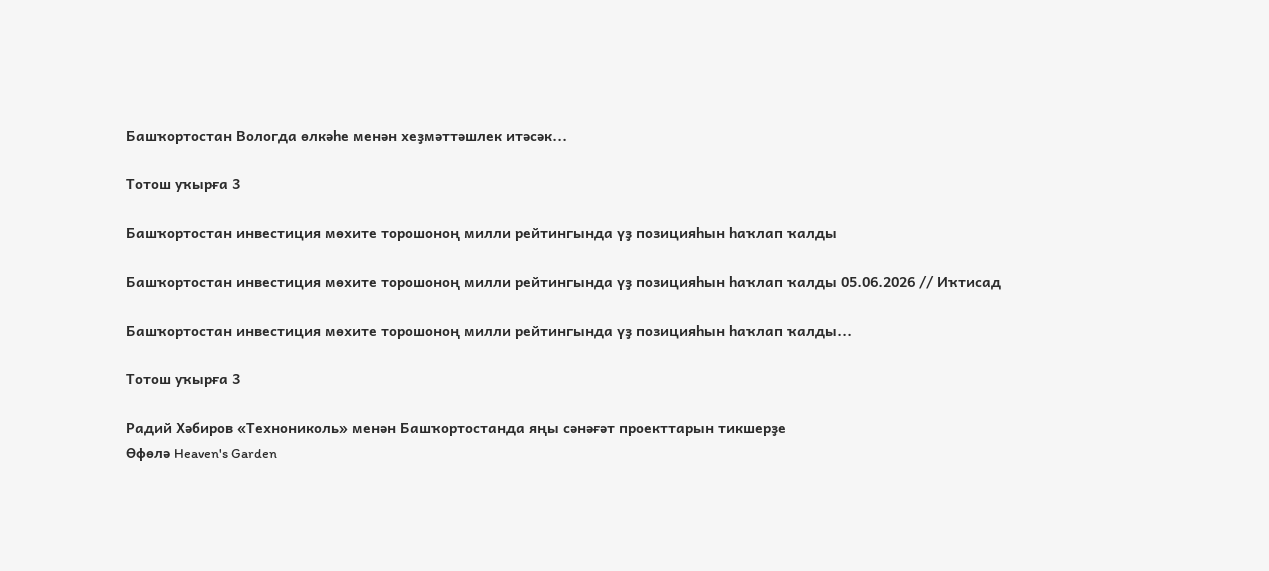Башҡортостан Вологда өлкәһе менән хеҙмәттәшлек итәсәк...

Тотош уҡырға 3

Башҡортостан инвестиция мөхите торошоноң милли рейтингында үҙ позицияһын һаҡлап ҡалды

Башҡортостан инвестиция мөхите торошоноң милли рейтингында үҙ позицияһын һаҡлап ҡалды 05.06.2026 // Иҡтисад

Башҡортостан инвестиция мөхите торошоноң милли рейтингында үҙ позицияһын һаҡлап ҡалды...

Тотош уҡырға 3

Радий Хәбиров «Технониколь» менән Башҡортостанда яңы сәнәғәт проекттарын тикшерҙе
Өфөлә Heaven's Garden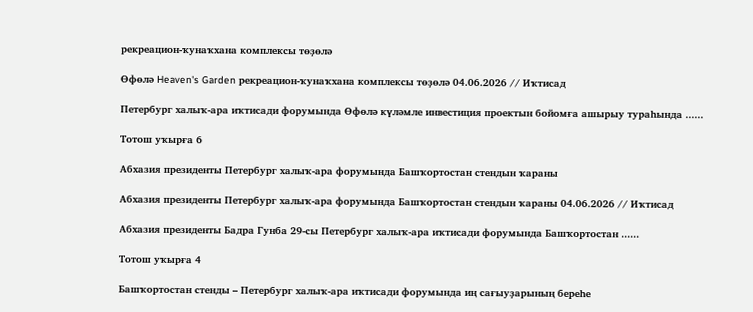рекреацион-ҡунаҡхана комплексы төҙөлә

Өфөлә Heaven's Garden рекреацион-ҡунаҡхана комплексы төҙөлә 04.06.2026 // Иҡтисад

Петербург халыҡ-ара иҡтисади форумында Өфөлә күләмле инвестиция проектын бойомға ашырыу тураһында ......

Тотош уҡырға 6

Абхазия президенты Петербург халыҡ-ара форумында Башҡортостан стендын ҡараны

Абхазия президенты Петербург халыҡ-ара форумында Башҡортостан стендын ҡараны 04.06.2026 // Иҡтисад

Абхазия президенты Бадра Гунба 29-сы Петербург халыҡ-ара иҡтисади форумында Башҡортостан ......

Тотош уҡырға 4

Башҡортостан стенды – Петербург халыҡ-ара иҡтисади форумында иң сағыуҙарының береһе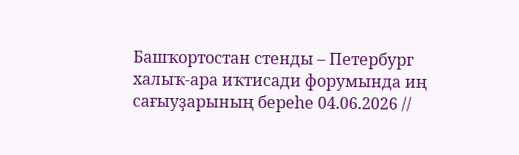Башҡортостан стенды – Петербург халыҡ-ара иҡтисади форумында иң сағыуҙарының береһе 04.06.2026 //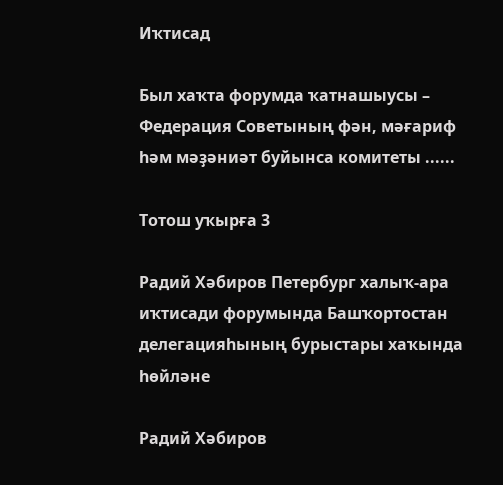Иҡтисад

Был хаҡта форумда ҡатнашыусы – Федерация Советының фән, мәғариф һәм мәҙәниәт буйынса комитеты ......

Тотош уҡырға 3

Радий Хәбиров Петербург халыҡ-ара иҡтисади форумында Башҡортостан делегацияһының бурыстары хаҡында һөйләне

Радий Хәбиров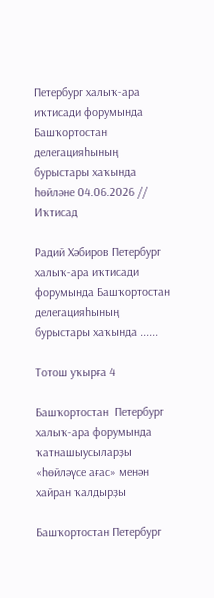Петербург халыҡ-ара иҡтисади форумында Башҡортостан делегацияһының бурыстары хаҡында һөйләне 04.06.2026 // Иҡтисад

Радий Хәбиров Петербург халыҡ-ара иҡтисади форумында Башҡортостан делегацияһының бурыстары хаҡында ......

Тотош уҡырға 4

Башҡортостан  Петербург халыҡ-ара форумында ҡатнашыусыларҙы «һөйләүсе ағас» менән хайран ҡалдырҙы

Башҡортостан Петербург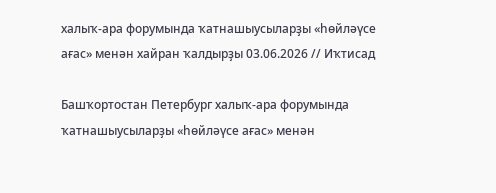халыҡ-ара форумында ҡатнашыусыларҙы «һөйләүсе ағас» менән хайран ҡалдырҙы 03.06.2026 // Иҡтисад

Башҡортостан Петербург халыҡ-ара форумында ҡатнашыусыларҙы «һөйләүсе ағас» менән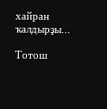хайран ҡалдырҙы...

Тотош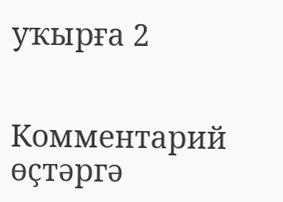уҡырға 2


Комментарий өҫтәргә